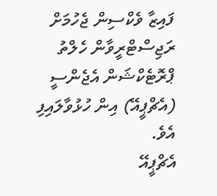ފައިޒާ ވެކްސިން ޖެހުމަށް ރަޖިސްޓްރީވާން ހެލްތު ޕްރޮޓެކްޝަން އެޖެންސީ (އެޗްޕީއޭ) އިން ހުޅުވާލައިފި އެވެ.
އެޗްޕީއޭ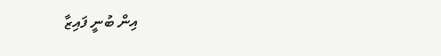އިން ބުނީ ފައިޒާ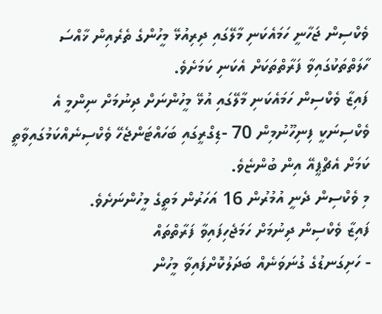ވެކްސިން ޖަހާނީ ހަމައެކަނި މާލޭގައި ދިރިއުޅޭ މީހުންގެ ތެރެއިން ޚާއްސަ ހާލަތްތަކުގައިވާ ފަރާތްތަކަށް އެކަނި ކަމަށެވެ.
ފައިޒާ ވެކްސިން ހަމައެކަނި މާލޭގައި އުޅޭ މީހުންނަށް ދިނުމަށް ނިންމީ އެ ވެކްސިނަކީ ފިނިހޫނުމިން 70 -ޑިގްރީގައި ބަހައްޓަންޖެހޭ ވެކްސިނެއްކަމުގައިވާތީ ކަމަށް އެޗްޕީއޭ އިން ބުންޏެވެ.
މި ވެކްސިން ދެނީ އުމުރުން 16 އަހަރުން މަތީގެ މީހުންނަށެވެ.
ފައިޒާ ވެކްސިން ދިނުމަށް ހަމަޖެހިފައިވާ ފަރާތްތައް
- ހަށިގަނޑުގެ ގުނަވަނެއް ބަދަލުކޮށްފައިވާ މީހުން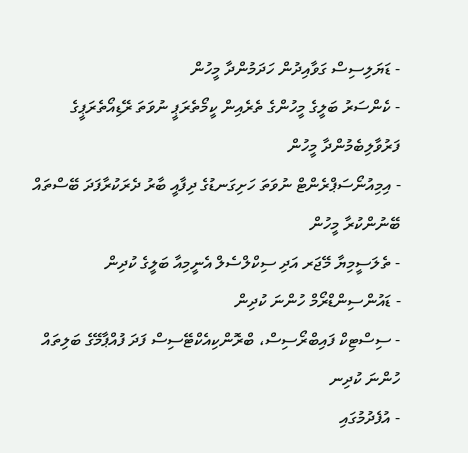- ޑަޔަލިސިސް ގަވާއިދުން ހަދަމުންދާ މީހުން
- ކެންސަރު ބަލީގެ މީހުންގެ ތެރެއިން ކީމޯތެރަޕީ ނުވަތަ ރޭޑިއޯތެރަޕީގެ ފަރުވާލިބެމުންދާ މީހުން
- އިމިއުނޯސަޕްރެންޓް ނުވަތަ ހަށިގަނޑުގެ ދިފާއީ ބާރު ދެރަކުރާފަދަ ބޭސްތައް ބޭނުންކުރާ މީހުން
- ތެލަސީމިޔާ މޭޖަރ އަދި ސިކްލްސެލް އެނީމިއާ ބަލީގެ ކުދިން
- ޑައުންސިންޑްރޯމް ހުންނަ ކުދިން
- ސިސްޓިކް ފައިބްރޯސިސް، ބްރޮންކިއެކްޓޭސިސް ފަދަ ފުއްޕާމޭގެ ބަލިތައް ހުންނަ ކުދިނ
- އުފެދުމުގައި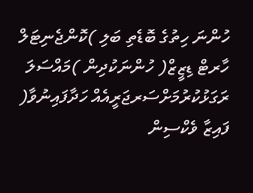ހުންނަ ހިތުގެ ބޮޑެތި ބަލި )ކޮންޖެނިޓަލް ހާރޓް ޑިޒީޒް( ހުންނަކުދިން )މައްސަލަ ރަގަޅުކުރުމަށްސަރޖަރީއެއް ހަދާފައިނުވާ(
ފައިޒާ ވެކްސިން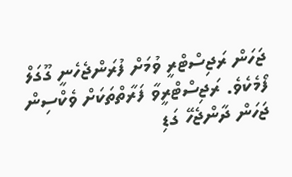ޖަހަން ރަޖިސްޓްރީ ވުމަށް ފުރަންޖެހެނީ ގޫގަލް ފޯމެކެވެ. ރަޖިސްޓްރީވާ ފަރާތްތަކަށް ވެކްސިން ޖަހަން ދާންޖެހޭ ގަޑި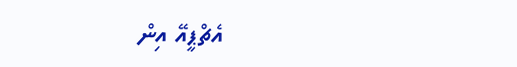އެޗްޕީއޭ އިން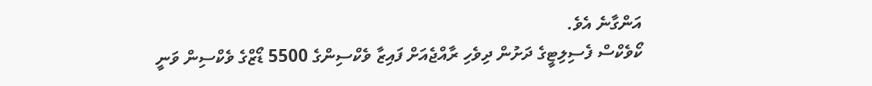އަންގާނެ އެވެ.
ކޯވެކްސް ފެސިލިޓީގެ ދަށުން ދިވެހި ރާއްޖެއަށް ފައިޒާ ވެކްސިންގެ 5500 ޑޯޒްގެ ވެކްސިން ވަނީ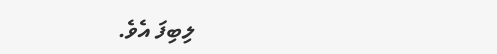ލިބިފަ އެވެ.